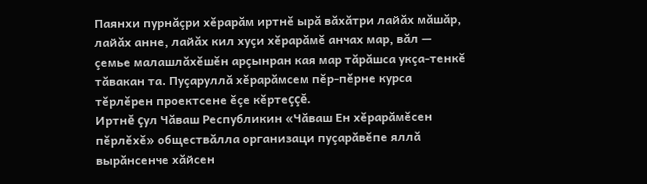Паянхи пурнăçри хĕрарăм иртнĕ ырă вăхăтри лайăх мăшăр, лайăх анне, лайăх кил хуçи хĕрарăмĕ анчах мар, вăл — çемье малашлăхĕшĕн арçынран кая мар тăрăшса укçа-тенкĕ тăвакан та. Пуçаруллă хĕрарăмсем пĕр-пĕрне курса тĕрлĕрен проектсене ĕçе кĕртеççĕ.
Иртнĕ çул Чăваш Республикин «Чăваш Ен хĕрарăмĕсен пĕрлĕхĕ» обществăлла организаци пуçарăвĕпе яллă вырăнсенче хăйсен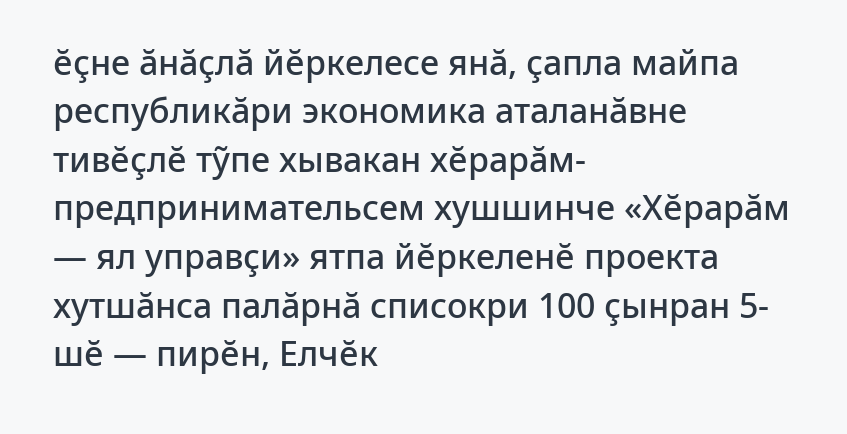ĕçне ăнăçлă йĕркелесе янă, çапла майпа республикăри экономика аталанăвне тивĕçлĕ тỹпе хывакан хĕрарăм-предпринимательсем хушшинче «Хĕрарăм — ял управçи» ятпа йĕркеленĕ проекта хутшăнса палăрнă списокри 100 çынран 5-шĕ — пирĕн, Елчĕк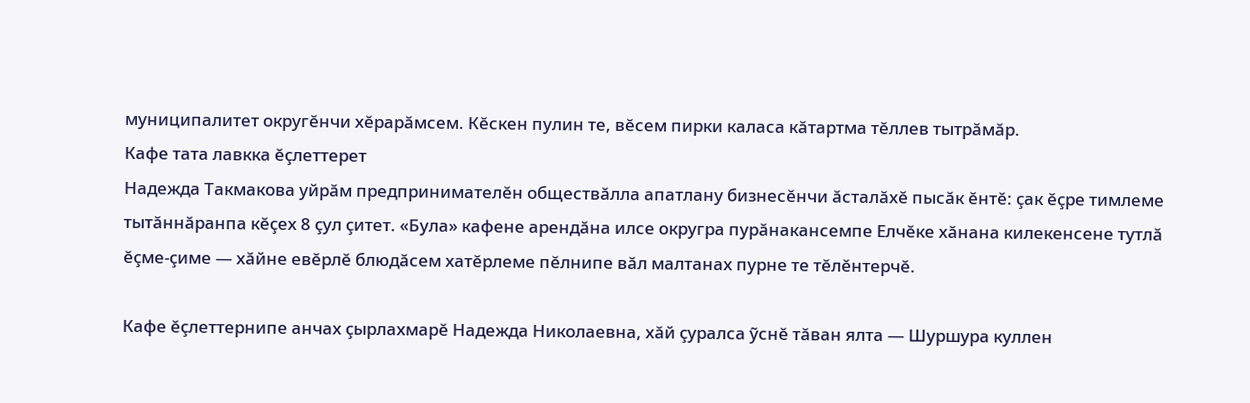муниципалитет округĕнчи хĕрарăмсем. Кĕскен пулин те, вĕсем пирки каласа кăтартма тĕллев тытрăмăр.
Кафе тата лавкка ĕçлеттерет
Надежда Такмакова уйрăм предпринимателĕн обществăлла апатлану бизнесĕнчи ăсталăхĕ пысăк ĕнтĕ: çак ĕçре тимлеме тытăннăранпа кĕçех 8 çул çитет. «Була» кафене арендăна илсе округра пурăнакансемпе Елчĕке хăнана килекенсене тутлă ĕçме-çиме — хăйне евĕрлĕ блюдăсем хатĕрлеме пĕлнипе вăл малтанах пурне те тĕлĕнтерчĕ.

Кафе ĕçлеттернипе анчах çырлахмарĕ Надежда Николаевна, хăй çуралса ỹснĕ тăван ялта — Шуршура куллен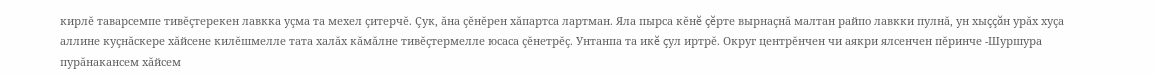кирлĕ таварсемпе тивĕçтерекен лавкка уçма та мехел çитерчĕ. Çук, ăна çĕнĕрен хăпартса лартман. Яла пырса кĕнĕ çĕрте вырнаçнă малтан райпо лавкки пулнă, ун хыççăн урăх хуçа аллине куçнăскере хăйсене килĕшмелле тата халăх кăмăлне тивĕçтермелле юсаса çĕнетрĕç. Унтанпа та икĕ çул иртрĕ. Округ центрĕнчен чи аякри ялсенчен пĕринче -Шуршура пурăнакансем хăйсем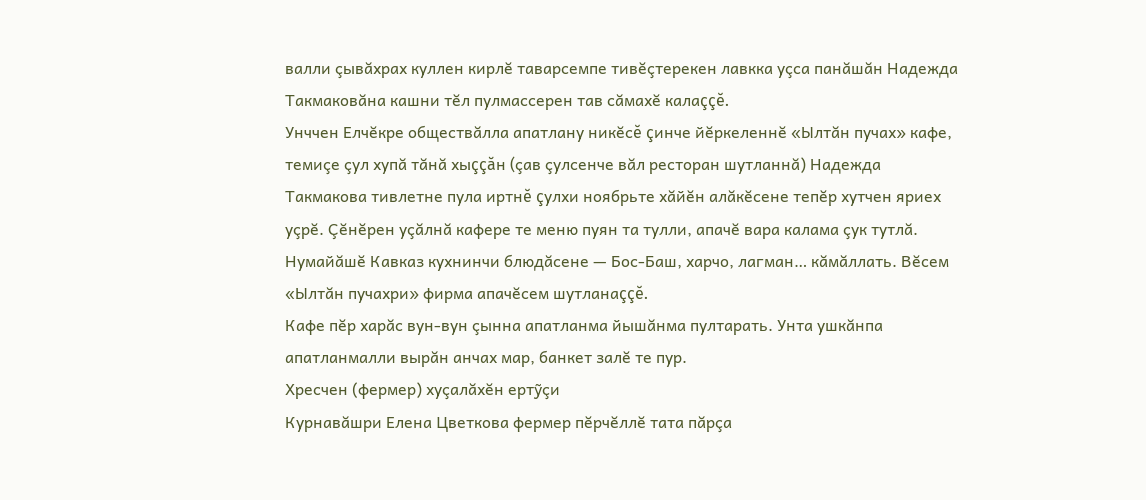валли çывăхрах куллен кирлĕ таварсемпе тивĕçтерекен лавкка уçса панăшăн Надежда Такмаковăна кашни тĕл пулмассерен тав сăмахĕ калаççĕ.
Унччен Елчĕкре обществăлла апатлану никĕсĕ çинче йĕркеленнĕ «Ылтăн пучах» кафе, темиçе çул хупă тăнă хыççăн (çав çулсенче вăл ресторан шутланнă) Надежда Такмакова тивлетне пула иртнĕ çулхи ноябрьте хăйĕн алăкĕсене тепĕр хутчен яриех уçрĕ. Çĕнĕрен уçăлнă кафере те меню пуян та тулли, апачĕ вара калама çук тутлă. Нумайăшĕ Кавказ кухнинчи блюдăсене — Бос-Баш, харчо, лагман… кăмăллать. Вĕсем «Ылтăн пучахри» фирма апачĕсем шутланаççĕ.
Кафе пĕр харăс вун-вун çынна апатланма йышăнма пултарать. Унта ушкăнпа апатланмалли вырăн анчах мар, банкет залĕ те пур.
Хресчен (фермер) хуçалăхĕн ертỹçи
Курнавăшри Елена Цветкова фермер пĕрчĕллĕ тата пăрçа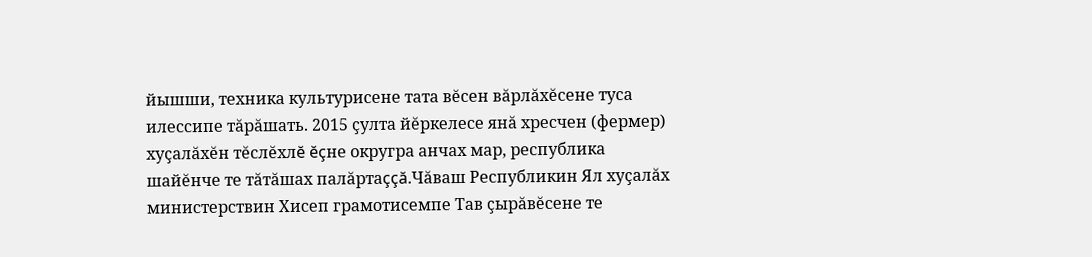йышши, техника культурисене тата вĕсен вăрлăхĕсене туса илессипе тăрăшать. 2015 çулта йĕркелесе янă хресчен (фермер) хуçалăхĕн тĕслĕхлĕ ĕçне округра анчах мар, республика шайĕнче те тăтăшах палăртаççă.Чăваш Республикин Ял хуçалăх министерствин Хисеп грамотисемпе Тав çырăвĕсене те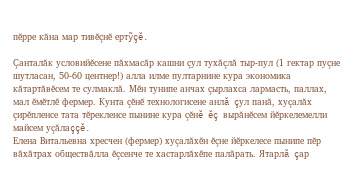пĕрре кăна мар тивĕçнĕ ертỹçĕ.

Çанталăк условийĕсене пăхмасăр кашни çул тухăçлă тыр-пул (1 гектар пуçне шутласан, 50-60 центнер!) алла илме пултарнине кура экономика кăтартăвĕсем те сулмаклă. Мĕн тунипе анчах çырлахса лармасть, паллах, мал ĕмĕтлĕ фермер. Кунта çĕнĕ технологисене анлă çул панă, хуçалăх çирĕпленсе тата тĕрекленсе пынине кура çĕнĕ ĕç вырăнĕсем йĕркелемелли майсем уçăлаççĕ.
Елена Витальевна хресчен (фермер) хуçалăхĕн ĕçне йĕркелесе пынипе пĕр вăхăтрах обществăлла ĕçсенче те хастарлăхĕпе палăрать. Ятарлă çар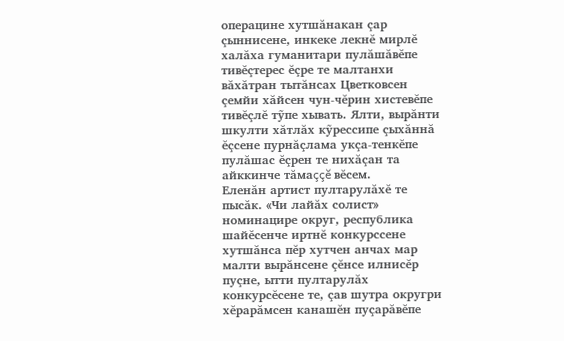операцине хутшăнакан çар çыннисене, инкеке лекнĕ мирлĕ халăха гуманитари пулăшăвĕпе тивĕçтерес ĕçре те малтанхи вăхăтран тытăнсах Цветковсен çемйи хăйсен чун-чĕрин хистевĕпе тивĕçлĕ тỹпе хывать. Ялти, вырăнти шкулти хăтлăх кỹрессипе çыхăннă ĕçсене пурнăçлама укçа-тенкĕпе пулăшас ĕçрен те нихăçан та айккинче тăмаççĕ вĕсем.
Еленăн артист пултарулăхĕ те пысăк. «Чи лайăх солист» номинацире округ, республика шайĕсенче иртнĕ конкурссене хутшăнса пĕр хутчен анчах мар малти вырăнсене çĕнсе илнисĕр пуçне, ытти пултарулăх конкурсĕсене те, çав шутра округри хĕрарăмсен канашĕн пуçарăвĕпе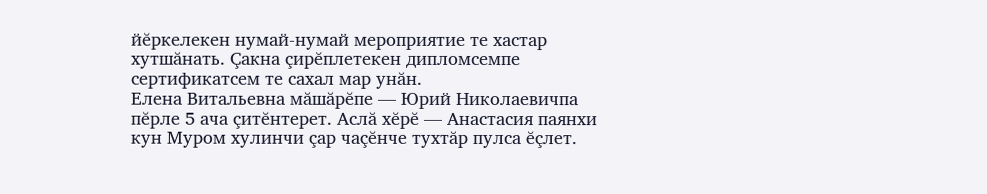йĕркелекен нумай-нумай мероприятие те хастар хутшăнать. Çакна çирĕплетекен дипломсемпе сертификатсем те сахал мар унăн.
Елена Витальевна мăшăрĕпе — Юрий Николаевичпа пĕрле 5 ача çитĕнтерет. Аслă хĕрĕ — Анастасия паянхи кун Муром хулинчи çар чаçĕнче тухтăр пулса ĕçлет.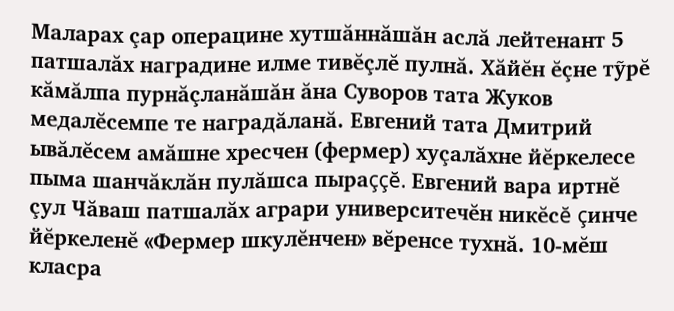Маларах çар операцине хутшăннăшăн аслă лейтенант 5 патшалăх наградине илме тивĕçлĕ пулнă. Хăйĕн ĕçне тỹрĕ кăмăлпа пурнăçланăшăн ăна Суворов тата Жуков медалĕсемпе те наградăланă. Евгений тата Дмитрий ывăлĕсем амăшне хресчен (фермер) хуçалăхне йĕркелесе пыма шанчăклăн пулăшса пыраççĕ. Евгений вара иртнĕ çул Чăваш патшалăх аграри университечĕн никĕсĕ çинче йĕркеленĕ «Фермер шкулĕнчен» вĕренсе тухнă. 10-мĕш класра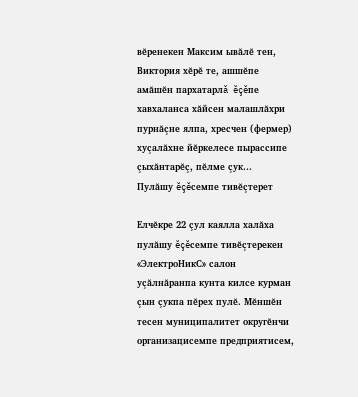вĕренекен Максим ывăлĕ тен, Виктория хĕрĕ те, ашшĕпе амăшĕн пархатарлă ĕçĕпе хавхаланса хăйсен малашлăхри пурнăçне ялпа, хресчен (фермер) хуçалăхне йĕркелесе пырассипе çыхăнтарĕç, пĕлме çук…
Пулăшу ĕçĕсемпе тивĕçтерет

Елчĕкре 22 çул каялла халăха пулăшу ĕçĕсемпе тивĕçтерекен «ЭлектроНикС» салон уçăлнăранпа кунта килсе курман çын çукпа пĕрех пулĕ. Мĕншĕн тесен муниципалитет округĕнчи организацисемпе предприятисем,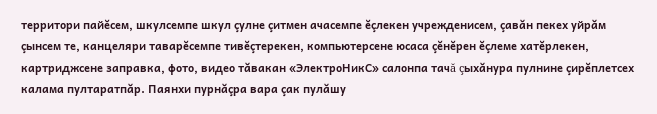территори пайĕсем, шкулсемпе шкул çулне çитмен ачасемпе ĕçлекен учрежденисем, çавăн пекех уйрăм çынсем те, канцеляри таварĕсемпе тивĕçтерекен, компьютерсене юсаса çĕнĕрен ĕçлеме хатĕрлекен, картриджсене заправка, фото, видео тăвакан «ЭлектроНикС» салонпа тачă çыхăнура пулнине çирĕплетсех калама пултаратпăр. Паянхи пурнăçра вара çак пулăшу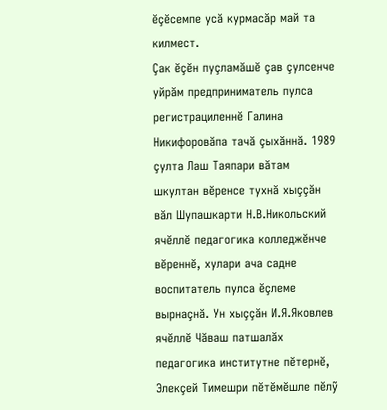ĕçĕсемпе усă курмасăр май та килмест.
Çак ĕçĕн пуçламăшĕ çав çулсенче уйрăм предприниматель пулса регистрациленнĕ Галина Никифоровăпа тачă çыхăннă. 1989 çулта Лаш Таяпари вăтам шкултан вĕренсе тухнă хыççăн вăл Шупашкарти Н.В.Никольский ячĕллĕ педагогика колледжĕнче вĕреннĕ, хулари ача садне воспитатель пулса ĕçлеме вырнаçнă. Ун хыççăн И.Я.Яковлев ячĕллĕ Чăваш патшалăх педагогика институтне пĕтернĕ, Элекçей Тимешри пĕтĕмĕшле пĕлỹ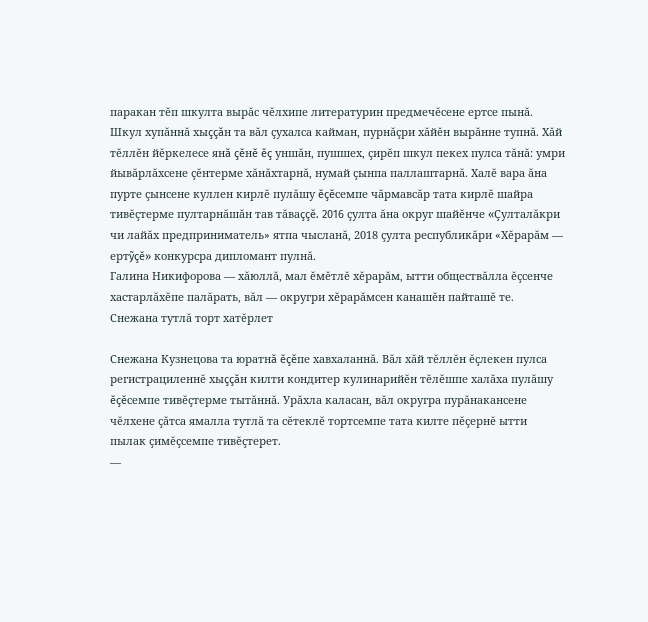паракан тĕп шкулта вырăс чĕлхипе литературин предмечĕсене ертсе пынă. Шкул хупăннă хыççăн та вăл çухалса кайман, пурнăçри хăйĕн вырăнне тупнă. Хăй тĕллĕн йĕркелесе янă çĕнĕ ĕç уншăн, пушшех, çирĕп шкул пекех пулса тăнă: умри йывăрлăхсене çĕнтерме хăнăхтарнă, нумай çынпа паллаштарнă. Халĕ вара ăна пурте çынсене куллен кирлĕ пулăшу ĕçĕсемпе чăрмавсăр тата кирлĕ шайра тивĕçтерме пултарнăшăн тав тăваççĕ. 2016 çулта ăна округ шайĕнче «Çулталăкри чи лайăх предприниматель» ятпа чысланă, 2018 çулта республикăри «Хĕрарăм — ертỹçĕ» конкурсра дипломант пулнă.
Галина Никифорова — хăюллă, мал ĕмĕтлĕ хĕрарăм, ытти обществăлла ĕçсенче хастарлăхĕпе палăрать, вăл — округри хĕрарăмсен канашĕн пайташĕ те.
Снежана тутлă торт хатĕрлет

Снежана Кузнецова та юратнă ĕçĕпе хавхаланнă. Вăл хăй тĕллĕн ĕçлекен пулса регистрациленнĕ хыççăн килти кондитер кулинарийĕн тĕлĕшпе халăха пулăшу ĕçĕсемпе тивĕçтерме тытăннă. Урăхла каласан, вăл округра пурăнакансене чĕлхене çăтса ямалла тутлă та сĕтеклĕ тортсемпе тата килте пĕçернĕ ытти пылак çимĕçсемпе тивĕçтерет.
—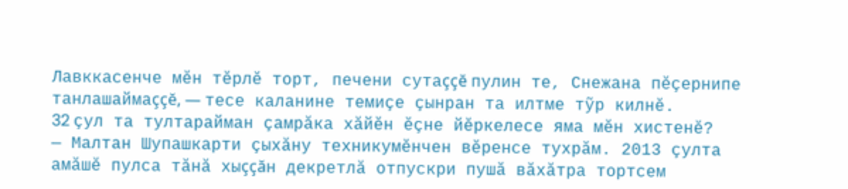Лавккасенче мĕн тĕрлĕ торт, печени сутаççĕ пулин те, Снежана пĕçернипе танлашаймаççĕ, — тесе каланине темиçе çынран та илтме тỹр килнĕ.
32 çул та тултарайман çамрăка хăйĕн ĕçне йĕркелесе яма мĕн хистенĕ?
— Малтан Шупашкарти çыхăну техникумĕнчен вĕренсе тухрăм. 2013 çулта амăшĕ пулса тăнă хыççăн декретлă отпускри пушă вăхăтра тортсем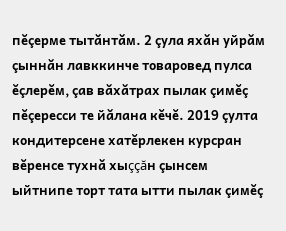пĕçерме тытăнтăм. 2 çула яхăн уйрăм çыннăн лавккинче товаровед пулса ĕçлерĕм, çав вăхăтрах пылак çимĕç пĕçересси те йăлана кĕчĕ. 2019 çулта кондитерсене хатĕрлекен курсран вĕренсе тухнă хыççăн çынсем ыйтнипе торт тата ытти пылак çимĕç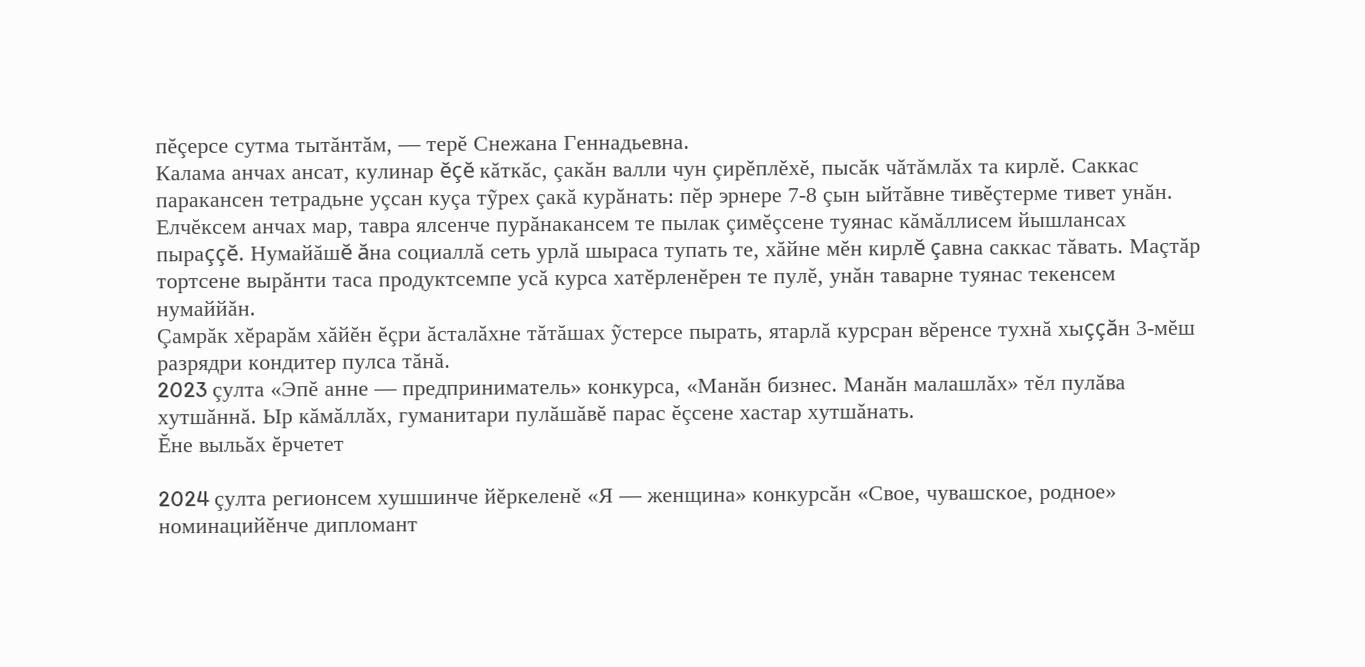пĕçерсе сутма тытăнтăм, — терĕ Снежана Геннадьевна.
Калама анчах ансат, кулинар ĕçĕ кăткăс, çакăн валли чун çирĕплĕхĕ, пысăк чăтăмлăх та кирлĕ. Саккас паракансен тетрадьне уçсан куçа тỹрех çакă курăнать: пĕр эрнере 7-8 çын ыйтăвне тивĕçтерме тивет унăн. Елчĕксем анчах мар, тавра ялсенче пурăнакансем те пылак çимĕçсене туянас кăмăллисем йышлансах пыраççĕ. Нумайăшĕ ăна социаллă сеть урлă шыраса тупать те, хăйне мĕн кирлĕ çавна саккас тăвать. Маçтăр тортсене вырăнти таса продуктсемпе усă курса хатĕрленĕрен те пулĕ, унăн таварне туянас текенсем нумаййăн.
Çамрăк хĕрарăм хăйĕн ĕçри ăсталăхне тăтăшах ỹстерсе пырать, ятарлă курсран вĕренсе тухнă хыççăн 3-мĕш разрядри кондитер пулса тăнă.
2023 çулта «Эпĕ анне — предприниматель» конкурса, «Манăн бизнес. Манăн малашлăх» тĕл пулăва хутшăннă. Ыр кăмăллăх, гуманитари пулăшăвĕ парас ĕçсене хастар хутшăнать.
Ĕне выльăх ĕрчетет

2024 çулта регионсем хушшинче йĕркеленĕ «Я — женщина» конкурсăн «Свое, чувашское, родное» номинацийĕнче дипломант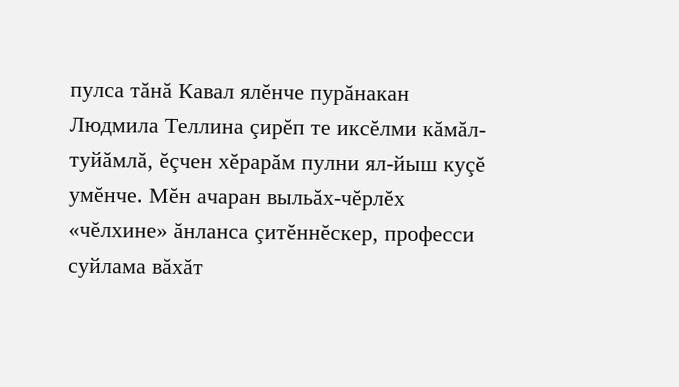пулса тăнă Кавал ялĕнче пурăнакан Людмила Теллина çирĕп те иксĕлми кăмăл-туйăмлă, ĕçчен хĕрарăм пулни ял-йыш куçĕ умĕнче. Мĕн ачаран выльăх-чĕрлĕх «чĕлхине» ăнланса çитĕннĕскер, професси суйлама вăхăт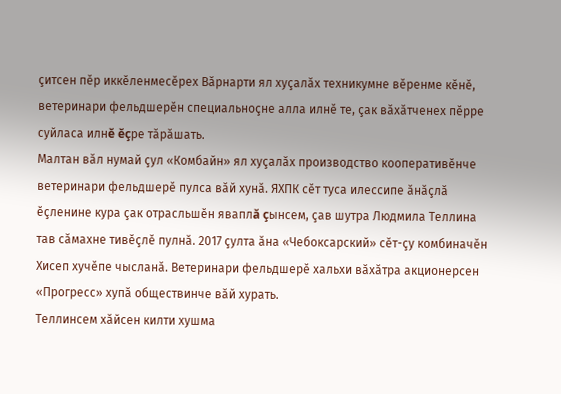çитсен пĕр иккĕленмесĕрех Вăрнарти ял хуçалăх техникумне вĕренме кĕнĕ, ветеринари фельдшерĕн специальноçне алла илнĕ те, çак вăхăтченех пĕрре суйласа илнĕ ĕçре тăрăшать.
Малтан вăл нумай çул «Комбайн» ял хуçалăх производство кооперативĕнче ветеринари фельдшерĕ пулса вăй хунă. ЯХПК сĕт туса илессипе ăнăçлă ĕçленине кура çак отрасльшĕн яваплă çынсем, çав шутра Людмила Теллина тав сăмахне тивĕçлĕ пулнă. 2017 çулта ăна «Чебоксарский» сĕт-çу комбиначĕн Хисеп хучĕпе чысланă. Ветеринари фельдшерĕ хальхи вăхăтра акционерсен «Прогресс» хупă обществинче вăй хурать.
Теллинсем хăйсен килти хушма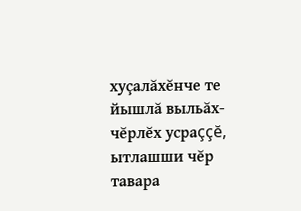хуçалăхĕнче те йышлă выльăх-чĕрлĕх усраççĕ, ытлашши чĕр тавара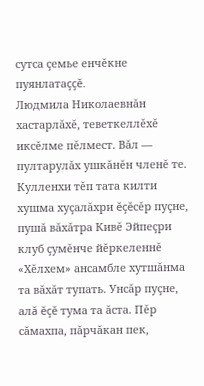сутса çемье енчĕкне пуянлатаççĕ.
Людмила Николаевнăн хастарлăхĕ, теветкеллĕхĕ иксĕлме пĕлмест. Вăл — пултарулăх ушкăнĕн членĕ те. Кулленхи тĕп тата килти хушма хуçалăхри ĕçĕсĕр пуçне, пушă вăхăтра Кивĕ Эйпеçри клуб çумĕнче йĕркеленнĕ «Хĕлхем» ансамбле хутшăнма та вăхăт тупать. Унсăр пуçне, алă ĕçĕ тума та ăста. Пĕр сăмахпа, пăрчăкан пек,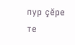пур çĕре те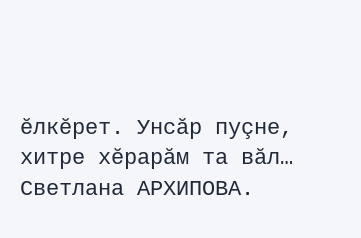ĕлкĕрет. Унсăр пуçне, хитре хĕрарăм та вăл…
Светлана АРХИПОВА.